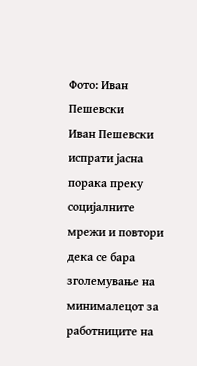Фото: Иван Пешевски
Иван Пешевски испрати јасна порака преку социјалните мрежи и повтори дека се бара зголемување на минималецот за работниците на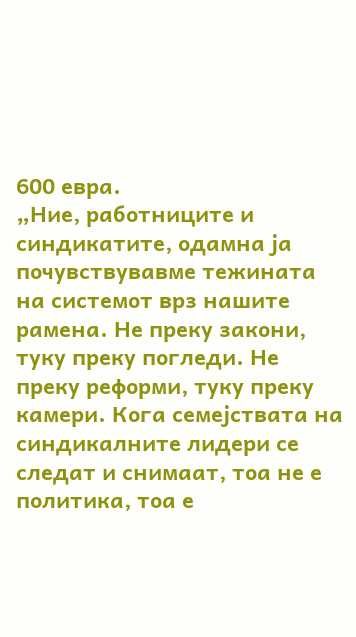600 евра.
„Ние, работниците и синдикатите, одамна ја почувствувавме тежината на системот врз нашите рамена. Не преку закони, туку преку погледи. Не преку реформи, туку преку камери. Кога семејствата на синдикалните лидери се следат и снимаат, тоа не е политика, тоа е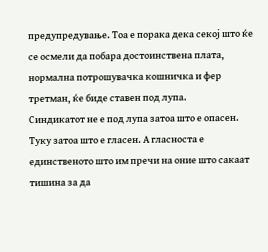предупредување. Тоа е порака дека секој што ќе се осмели да побара достоинствена плата, нормална потрошувачка кошничка и фер третман, ќе биде ставен под лупа.
Синдикатот не е под лупа затоа што е опасен. Туку затоа што е гласен. А гласноста е единственото што им пречи на оние што сакаат тишина за да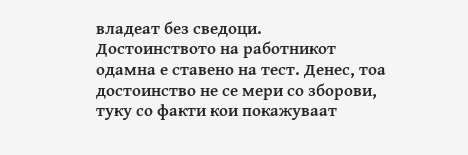владеат без сведоци.
Достоинството на работникот одамна е ставено на тест. Денес, тоа достоинство не се мери со зборови, туку со факти кои покажуваат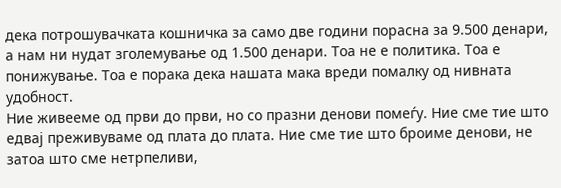дека потрошувачката кошничка за само две години порасна за 9.500 денари, а нам ни нудат зголемување од 1.500 денари. Тоа не е политика. Тоа е понижување. Тоа е порака дека нашата мака вреди помалку од нивната удобност.
Ние живееме од први до први, но со празни денови помеѓу. Ние сме тие што едвај преживуваме од плата до плата. Ние сме тие што броиме денови, не затоа што сме нетрпеливи,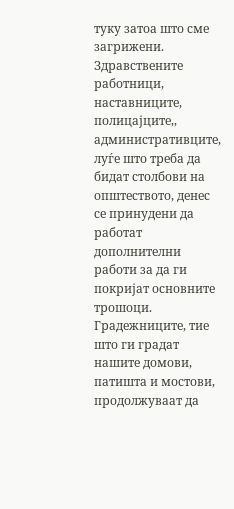туку затоа што сме загрижени.
Здравствените работници, наставниците, полицајците,, административците, луѓе што треба да бидат столбови на општеството, денес се принудени да работат дополнителни работи за да ги покријат основните трошоци.
Градежниците, тие што ги градат нашите домови, патишта и мостови, продолжуваат да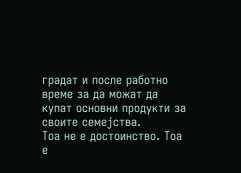градат и после работно време за да можат да купат основни продукти за своите семејства.
Тоа не е достоинство. Тоа е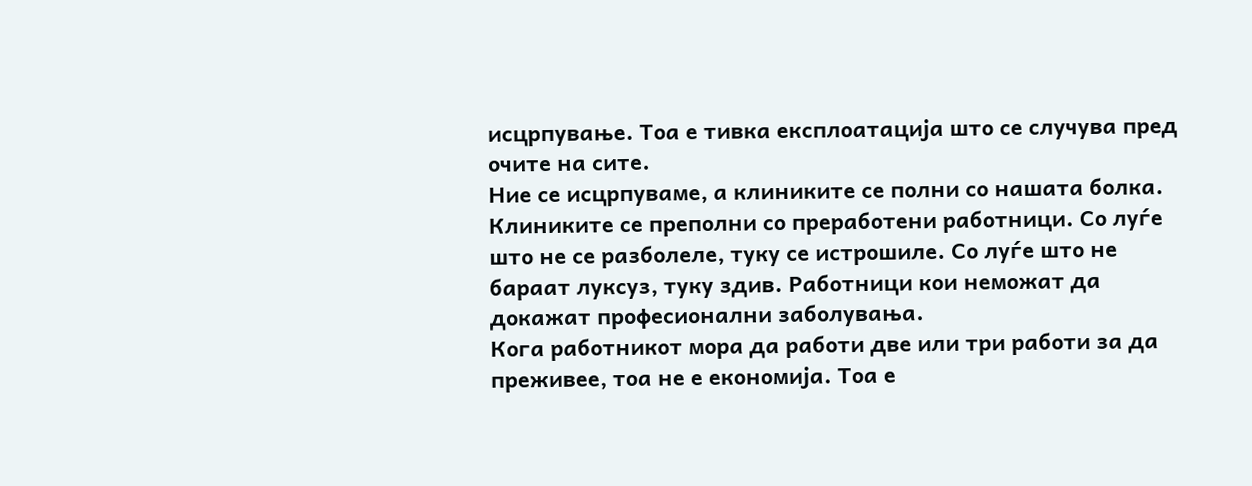исцрпување. Тоа е тивка експлоатација што се случува пред очите на сите.
Ние се исцрпуваме, а клиниките се полни со нашата болка.
Клиниките се преполни со преработени работници. Со луѓе што не се разболеле, туку се истрошиле. Со луѓе што не бараат луксуз, туку здив. Работници кои неможат да докажат професионални заболувања.
Кога работникот мора да работи две или три работи за да преживее, тоа не е економија. Тоа е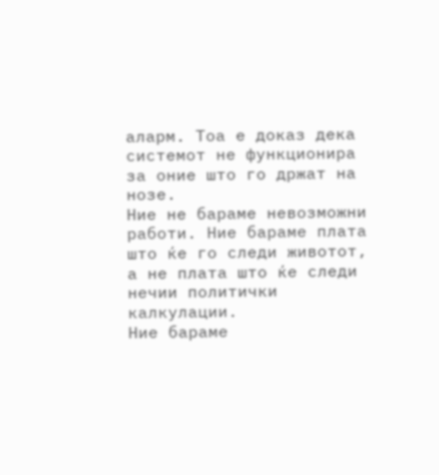аларм. Тоа е доказ дека системот не функционира за оние што го држат на нозе.
Ние не бараме невозможни работи. Ние бараме плата што ќе го следи животот, а не плата што ќе следи нечии политички калкулации.
Ние бараме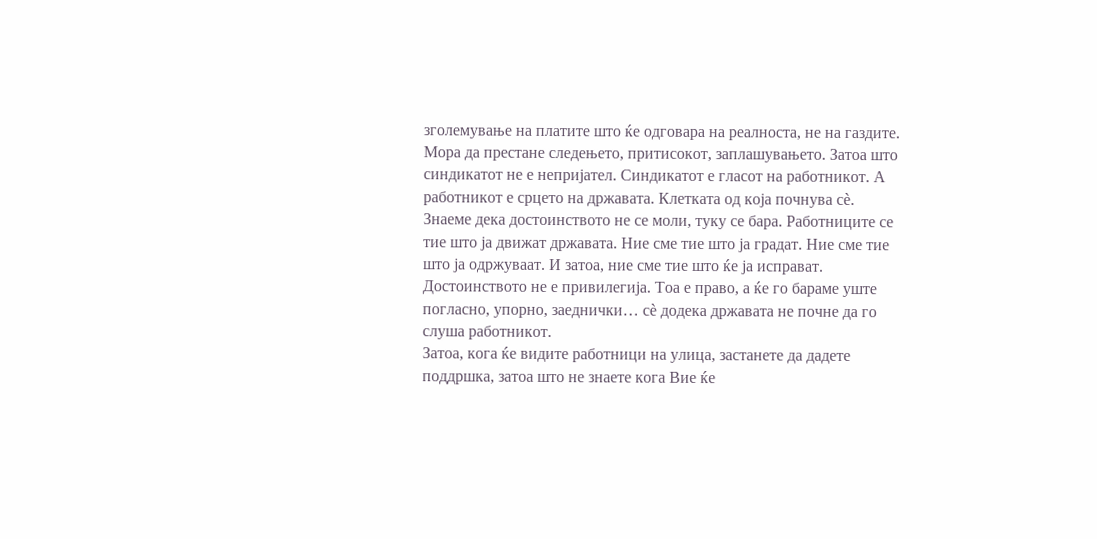зголемување на платите што ќе одговара на реалноста, не на газдите.
Мора да престане следењето, притисокот, заплашувањето. Затоа што синдикатот не е непријател. Синдикатот е гласот на работникот. А работникот е срцето на државата. Клетката од која почнува сè.
Знаеме дека достоинството не се моли, туку се бара. Работниците се тие што ја движат државата. Ние сме тие што ја градат. Ние сме тие што ја одржуваат. И затоа, ние сме тие што ќе ја исправат.
Достоинството не е привилегија. Тоа е право, а ќе го бараме уште погласно, упорно, заеднички… сè додека државата не почне да го слуша работникот.
Затоа, кога ќе видите работници на улица, застанете да дадете поддршка, затоа што не знаете кога Вие ќе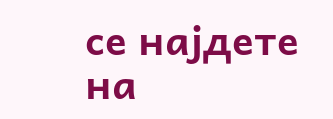се најдете на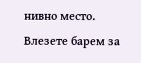нивно место. Влезете барем за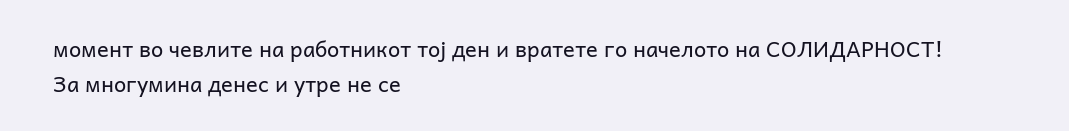момент во чевлите на работникот тој ден и вратете го начелото на СОЛИДАРНОСТ!
За многумина денес и утре не се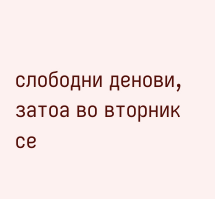слободни денови, затоа во вторник се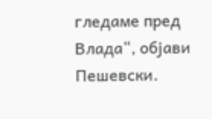гледаме пред Влада“, објави Пешевски.